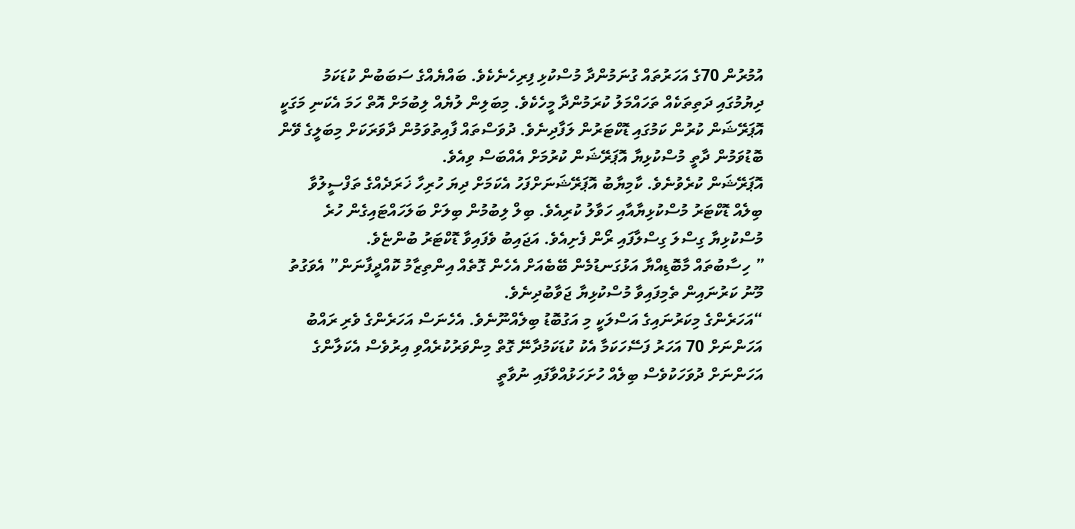އުމުރުން 70ގެ އަހަރުތައް ގުނަމުންދާ މުސްކުޅި ފިރިހެނެކެވެ. ބައްޔެއްގެ ސަބަބުން ކުޑަކަމު ދިޔުމުގައި ދަތިތަކެއް ތަހައްމަލު ކުރަމުންދާ މީހެކެވެ. މިބަލިން ލުޔެއް ލިބުމަށް އޮތް ހަމަ އެކަނި މަގަކީ އޮޕަރޭޝަން ކުރުން ކަމުގައި ޑޮކްޓަރުން ލަފާދިނެވެ. ދުވަސްތައް ފާއިތުވަމުން ދާވަރަކަށް މިބަލީގެ ވޭން ބޮޑުވަމުން ދާތީ މުސްކުޅިޔާ އޮޕަރޭޝަން ކުރުމަށް އެއްބަސް ވިއެވެ.
އޮޕަރޭޝަން ކުރެވުނެވެ. ކާމިޔާބު އޮޕަރޭޝަނަށްފަހު އެކަމަށް ދިޔަ ހުރިހާ ޚަރަދެއްގެ ތަފްސީލުވާ ބިލެއް ޑޮކްޓަރު މުސްކުޅިޔާއާއި ހަވާލު ކުރިއެވެ. ބިލް ލިބުމުން ބިލަށް ބަލަހައްޓައިގެން ހުރެ މުސްކުޅިޔާ ގިސްލަ ގިސްލާފައި ރޯން ފެށިއެވެ. އަޖައިބު ވެފައިވާ ޑޮކްޓަރު ބުންޏެވެ.
” ހިސާބުތައް މާބޮޑިއްޔާ އަޅުގަނޑުމެން ބޭބެއަށް އެހެން ގޮތެއް އިންތިޒާމު ކޮއްދީފާނަން” އެވަގުތު މޫނު ކަރުނައިން ތެމިފައިވާ މުސްކުޅިޔާ ޖަވާބުދިނެވެ.
“އަހަރެންގެ މިކަރުނައިގެ އަސްލަކީ މި އަގުބޮޑު ބިލެއްނޫނެވެ. އެހެނަސް އަހަރެންގެ ވެރި ރައްބު އަހަންނަށް 70 އަހަރު ފަސޭހަކަމާ އެކު ކުޑަކަމުދާނޭ ގޮތް މިންވަރުކުރެއްވި އިރުވެސް އެކަލާންގެ އަހަންނަށް ދުވަހަކުވެސް ބިލެއް ހުށަހަޅުއްވާފައި ނުވާތީ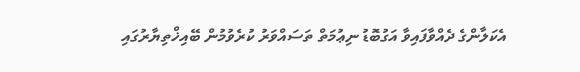އެކަލާންގެ ދެއްވާފައިވާ އަގުބޮޑު ނިޢުމަތް ތަސައްވަރު ކުރެވުމުން ބޭއިޚްތިޔާރުގައި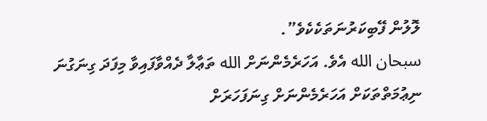ލޮލުން ފޭބިކަރުނަތަކެކެވެ”.
سبحان الله އެވެ. އަހަރެމެންނަށް الله ތަޢާލާ ދެއްވާފައިވާ މިފަދަ ގިނަގުނަ ނިޢުމަތްތަކަށް އަހަރެމެންނަށް ގިނަފަހަރަށް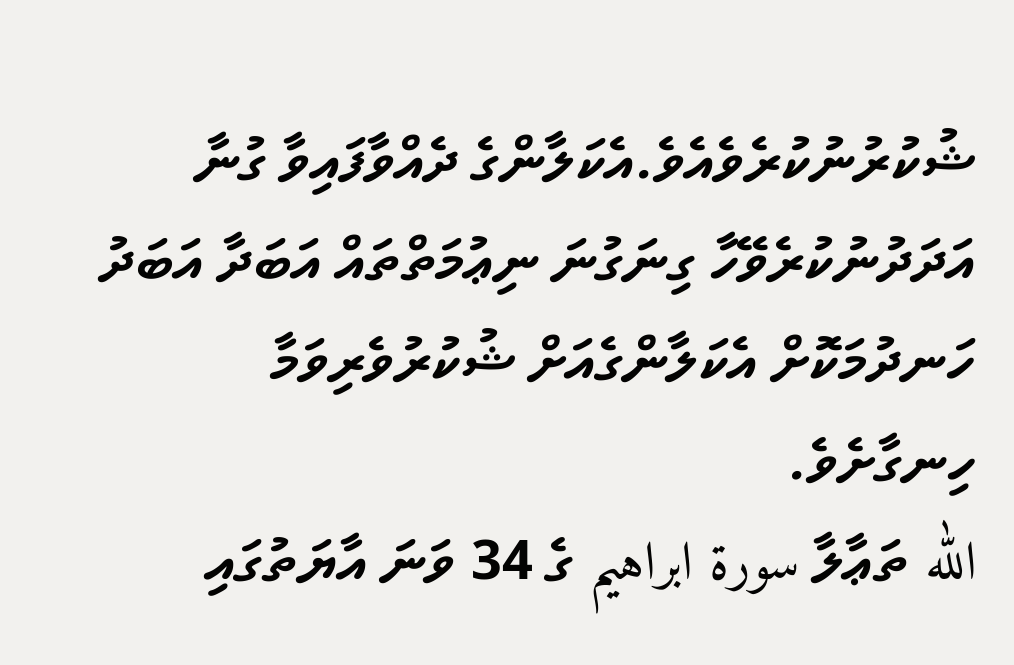ޝުކުރުނުކުރެވެއެވެ.އެކަލާންގެ ދެއްވާފައިވާ ގުނާ އަދަދުނުކުރެވޭހާ ގިނަގުނަ ނިޢުމަތްތައް އަބަދާ އަބަދު ހަނދުމަކޮށް އެކަލާންގެއަށް ޝުކުރުވެރިވަމާ ހިނގާށެވެ.
الله ތަޢާލާ سورة ابراهيم ގެ 34 ވަނަ އާޔަތުގައި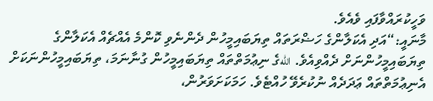ވަހީކުރައްވާފައި ވެއެވެ.
މާނައީ:“އަދި އެކަލާންގެ ހަޟްރަތައް ތިޔަބައިމީހުން ދެންނެވި ކޮންމެ އެއްޗެއް އެކަލާންގެ ތިޔަބައިމީހުންނަށް ދެއްވިއެވެ. اللهގެ ނިޢުމަތްތައް ތިޔަބައިމީހުން ގުނާނަމަ، ތިޔަބައިމީހުންނަކަށް އެނިޢުމަތްތައް ޢަދަދެއް ނުކުރެވޭ ހުއްޓެވެ. ހަމަކަށަވަރުން،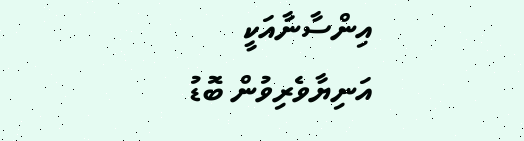އިންސާނާއަކީ އަނިޔާވެރިވުން ބޮޑު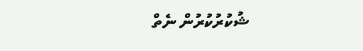ޝުކުރުކުރުން ނެތް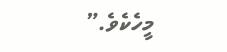މީހެކެވެ.”